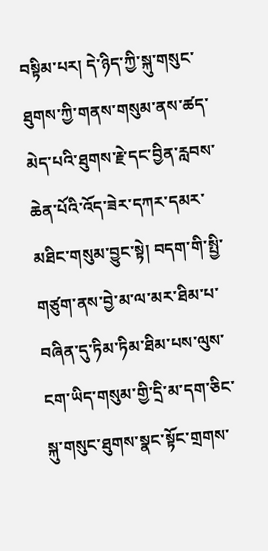བསྟིམ་པར། དེ་ཉིད་ཀྱི་སྐུ་གསུང་ཐུགས་ཀྱི་གནས་གསུམ་ནས་ཚད་མེད་པའི་ཐུགས་རྗེ་དང་བྱིན་རླབས་ཆེན་པོའི་འོད་ཟེར་དཀར་དམར་མཐིང་གསུམ་བྱུང་སྟེ། བདག་གི་སྤྱི་གཙུག་ནས་བྱེ་མ་ལ་མར་ཐིམ་པ་བཞིན་དུ་ཏིམ་ཏིམ་ཐིམ་པས་ལུས་ངག་ཡིད་གསུམ་གྱི་དྲི་མ་དག་ཅིང་སྐུ་གསུང་ཐུགས་སྣང་སྟོང་གྲགས་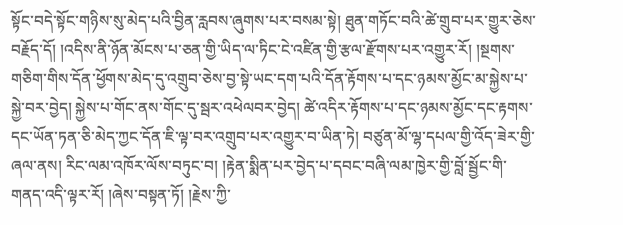སྟོང་བདེ་སྟོང་གཉིས་སུ་མེད་པའི་བྱིན་རླབས་ཞུགས་པར་བསམ་སྟེ། ཐུན་གཏོང་བའི་ཚེ་གྲུབ་པར་གྱུར་ཅེས་བརྗོད་དོ། །འདིས་ནི་ཉོན་མོངས་པ་ཅན་གྱི་ཡིད་ལ་ཏིང་ངེ་འཛིན་གྱི་རྩལ་རྫོགས་པར་འགྱུར་རོ། །སྔགས་གཅིག་གིས་དོན་ཕྱོགས་མེད་དུ་འགྲུབ་ཅེས་བྱ་སྟེ་ཡང་དག་པའི་དོན་རྟོགས་པ་དང་ཉམས་མྱོང་མ་སྐྱེས་པ་སྐྱེ་བར་བྱེད། སྐྱེས་པ་གོང་ནས་གོང་དུ་སྦར་འཕེལབར་བྱེད། ཚེ་འདིར་རྟོགས་པ་དང་ཉམས་མྱོང་དང་རྟགས་དང་ཡོན་ཏན་ཅི་མེད་ཀྱང་དོན་ཇི་ལྟ་བར་འགྲུབ་པར་འགྱུར་བ་ཡིན་ཏེ། བཙུན་མོ་ལྷ་དཔལ་གྱི་འོད་ཟེར་གྱི་ཞལ་ནས། རིང་ལམ་འཁོར་ལོས་བཏུང་བ། །རྟེན་སྨིན་པར་བྱེད་པ་དབང་བཞི་ལམ་ཁྱེར་གྱི་བློ་སྦྱོང་གི་གནད་འདི་ལྟར་རོ། །ཞེས་བསྟན་ཏོ། །རྗེས་ཀྱི་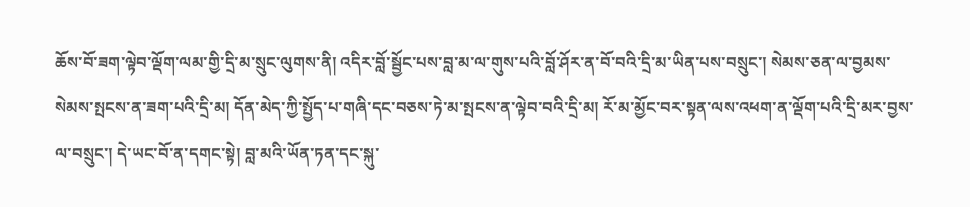ཆོས་བོ་ཟག་ལྟེབ་ལྡོག་ལམ་གྱི་དྲི་མ་སྲུང་ལུགས་ནི། འདིར་བློ་སྦྱོང་པས་བླ་མ་ལ་གུས་པའི་བློ་ཤོར་ན་བོ་བའི་དྲི་མ་ཡིན་པས་བསྲུང་། སེམས་ཅན་ལ་བྱམས་སེམས་སྤངས་ན་ཟག་པའི་དྲི་མ། དོན་མེད་ཀྱི་སྤྱོད་པ་གཞི་དང་བཅས་ཏེ་མ་སྤངས་ན་ལྟེབ་བའི་དྲི་མ། རོ་མ་མྱོང་བར་སྟན་ལས་འཕག་ན་ལྡོག་པའི་དྲི་མར་བྱས་ལ་བསྲུང་། དེ་ཡང་བོ་ན་དགང་སྟེ། བླ་མའི་ཡོན་ཏན་དང་སྐུ་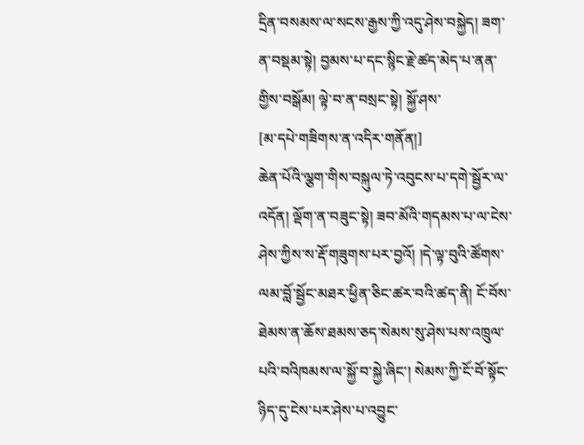དྲིན་བསམས་ལ་སངས་རྒྱས་ཀྱི་འདུ་ཤེས་བསྐྱེད། ཟག་ན་བསྡམ་སྟེ། བྱམས་པ་དང་སྙིང་རྗེ་ཚད་མེད་པ་ནན་གྱིས་བསྒོམ། ལྟེ་བ་ན་བསྲང་སྟེ། སྐྱོ་ཤས་
[མ་དཔེ་གཟིགས་ན་འདིར་གནོན།]
ཆེན་པོའི་ལྕག་གིས་བསྐུལ་ཏེ་འབུངས་པ་དགེ་སྦྱོར་ལ་འདོན། ལྡོག་ན་བཟུང་སྟེ། ཟབ་མོའི་གདམས་པ་ལ་ངེས་ཤེས་ཀྱིས་ས་རྡོ་གཟུགས་པར་བྱའོ། །དེ་ལྟ་བུའི་ཚོགས་ལམ་བློ་སྦྱོང་མཐར་ཕྱིན་ཅིང་ཚར་བའི་ཚད་ནི། ངོ་བོས་ཐེམས་ན་ཆོས་ཐམས་ཅད་སེམས་སུ་ཤེས་པས་འཁྲུལ་པའི་བའིཁམས་ལ་སྐྱོ་བ་སྐྱེ་ཞིང་། སེམས་ཀྱི་ངོ་བོ་སྟོང་ཉིད་དུ་ངེས་པར་ཤེས་པ་འབྱུང་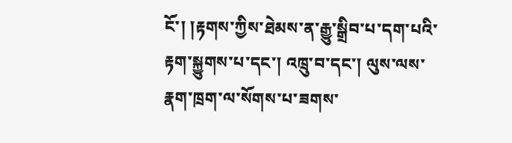ངོ་། །རྟགས་ཀྱིས་ཐེམས་ན་རྒྱུ་སྒྲིབ་པ་དག་པའི་རྟག་སྐྱུགས་པ་དང་། འཁྲུ་བ་དང་། ལུས་ལས་རྣག་ཁྲག་ལ་སོགས་པ་ཟགས་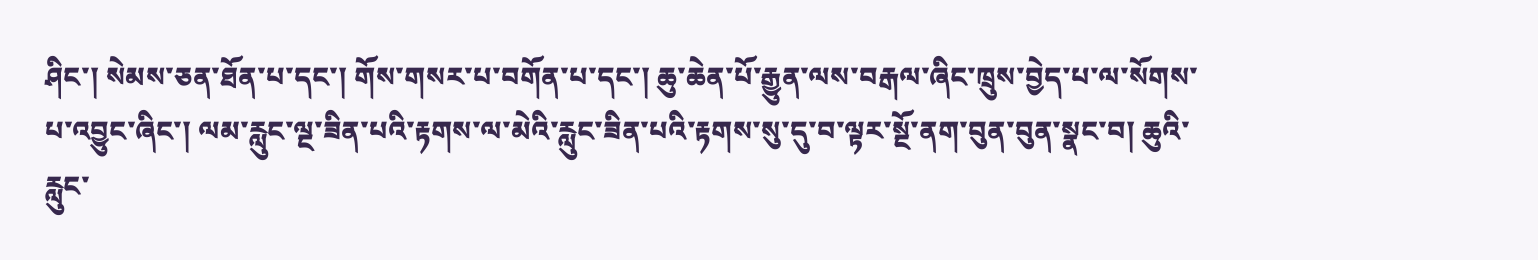ཤིང་། སེམས་ཅན་ཐོན་པ་དང་། གོས་གསར་པ་བགོན་པ་དང་། ཆུ་ཆེན་པོ་རྒྱུན་ལས་བརྒལ་ཞིང་ཁྲུས་བྱེད་པ་ལ་སོགས་པ་འབྱུང་ཞིང་། ལམ་རླུང་ལྔ་ཟིན་པའི་རྟགས་ལ་མེའི་རླུང་ཟིན་པའི་རྟགས་སུ་དུ་བ་ལྟར་སྔོ་ནག་བུན་བུན་སྣང་བ། ཆུའི་རླུང་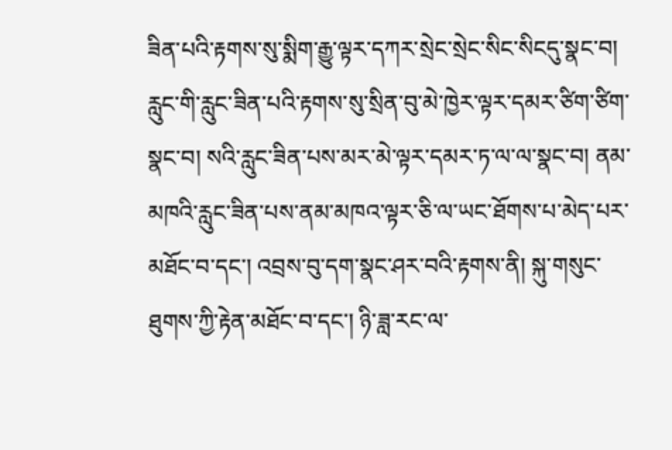ཟིན་པའི་རྟགས་སུ་སྨིག་རྒྱུ་ལྟར་དཀར་སྲེང་སྲེང་སིང་སིངདུ་སྣང་བ། རླུང་གི་རླུང་ཟིན་པའི་རྟགས་སུ་སྲིན་བུ་མེ་ཁྱེར་ལྟར་དམར་ཙིག་ཙིག་སྣང་བ། སའི་རླུང་ཟིན་པས་མར་མེ་ལྟར་དམར་ཏ་ལ་ལ་སྣང་བ། ནམ་མཁའི་རླུང་ཟིན་པས་ནམ་མཁའ་ལྟར་ཅི་ལ་ཡང་ཐོགས་པ་མེད་པར་མཐོང་བ་དང་། འབྲས་བུ་དག་སྣང་ཤར་བའི་རྟགས་ནི། སྐུ་གསུང་ཐུགས་ཀྱི་རྟེན་མཐོང་བ་དང་། ཉི་ཟླ་རང་ལ་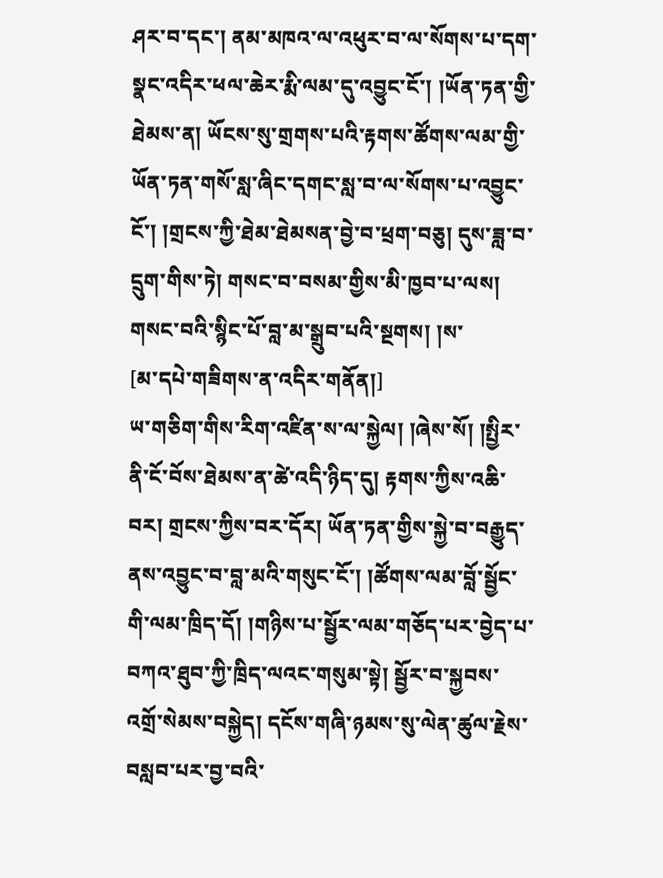ཤར་བ་དང་། ནམ་མཁའ་ལ་འཕུར་བ་ལ་སོགས་པ་དག་སྣང་འདིར་ཕལ་ཆེར་རྨི་ལམ་དུ་འབྱུང་ངོ་། །ཡོན་ཏན་གྱི་ཐེམས་ན། ཡོངས་སུ་གྲགས་པའི་རྟགས་ཚོགས་ལམ་གྱི་ཡོན་ཏན་གསོ་སླ་ཞིང་དགང་སླ་བ་ལ་སོགས་པ་འབྱུང་ངོ་། །གྲངས་ཀྱི་ཐེམ་ཐེམསན་བྱེ་བ་ཕྲག་བཅུ། དུས་ཟླ་བ་དྲུག་གིས་ཏེ། གསང་བ་བསམ་གྱིས་མི་ཁྱབ་པ་ལས། གསང་བའི་སྙིང་པོ་བླ་མ་སྒྲུབ་པའི་སྔགས། །ས་
[མ་དཔེ་གཟིགས་ན་འདིར་གནོན།]
ཡ་གཅིག་གིས་རིག་འཛིན་ས་ལ་སྐྱེལ། །ཞེས་སོ། །སྤྱིར་ནི་ངོ་བོས་ཐེམས་ན་ཚེ་འདི་ཉིད་དུ། རྟགས་ཀྱིས་འཆི་བར། གྲངས་ཀྱིས་བར་དོར། ཡོན་ཏན་གྱིས་སྐྱེ་བ་བརྒྱུད་ནས་འབྱུང་བ་བླ་མའི་གསུང་ངོ་། །ཚོགས་ལམ་བློ་སྦྱོང་གི་ལམ་ཁྲིད་དོ། །གཉིས་པ་སྦྱོར་ལམ་གཅོད་པར་བྱེད་པ་བཀའ་ཐུབ་ཀྱི་ཁྲིད་ལའང་གསུམ་སྟེ། སྦྱོར་བ་སྐྱབས་འགྲོ་སེམས་བསྐྱེད། དངོས་གཞི་ཉམས་སུ་ལེན་ཚུལ་རྗེས་བསླབ་པར་བྱ་བའི་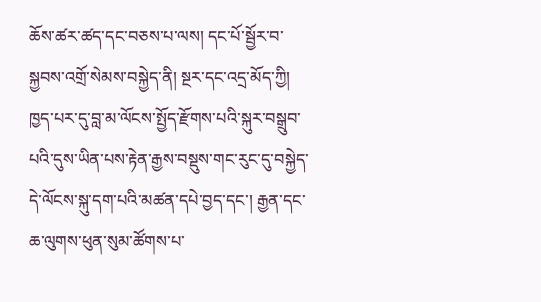ཆོས་ཚར་ཚད་དང་བཅས་པ་ལས། དང་པོ་སྦྱོར་བ་སྐྱབས་འགྲོ་སེམས་བསྐྱེད་ནི། སྔར་དང་འདྲ་མོད་ཀྱི། ཁྱད་པར་དུ་བླ་མ་ལོངས་སྤྱོད་རྫོགས་པའི་སྐུར་བསྒྲུབ་པའི་དུས་ཡིན་པས་རྟེན་རྒྱས་བསྡུས་གང་རུང་དུ་བསྐྱེད་དེ་ལོངས་སྐུ་དག་པའི་མཚན་དཔེ་བྱད་དང་། རྒྱན་དང་ཆ་ལུགས་ཕུན་སུམ་ཚོགས་པ་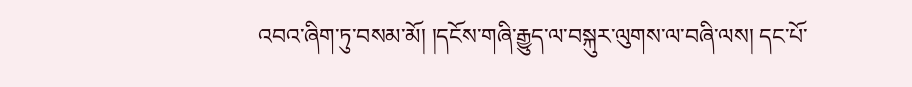འབའ་ཞིག་ཏུ་བསམ་མོ། །དངོས་གཞི་རྒྱུད་ལ་བསྐུར་ལུགས་ལ་བཞི་ལས། དང་པོ་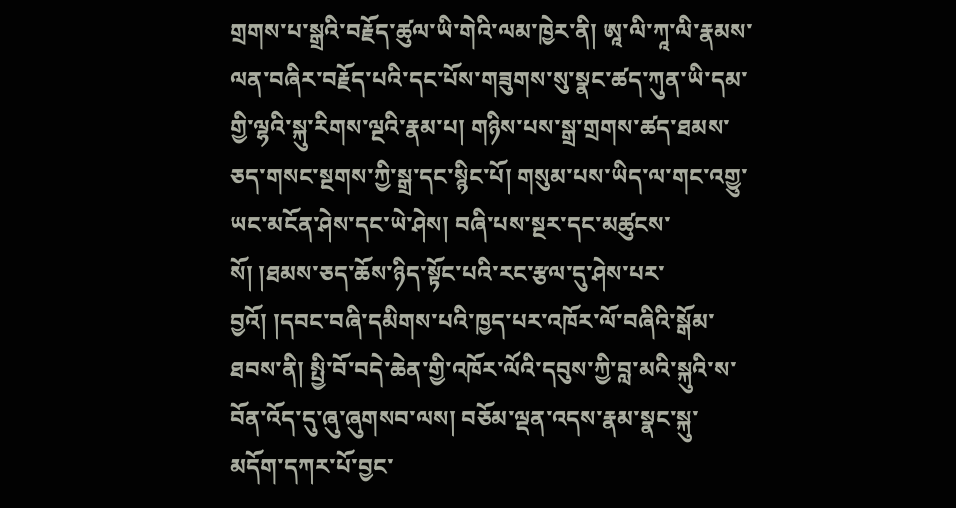གྲགས་པ་སྒྲའི་བརྗོད་ཚུལ་ཡི་གེའི་ལམ་ཁྱེར་ནི། ཨཱ་ལི་ཀཱ་ལི་རྣམས་ལན་བཞིར་བརྗོད་པའི་དང་པོས་གཟུགས་སུ་སྣང་ཚད་ཀུན་ཡི་དམ་གྱི་ལྷའི་སྐུ་རིགས་ལྔའི་རྣམ་པ། གཉིས་པས་སྒྲ་གྲགས་ཚད་ཐམས་ཅད་གསང་སྔགས་ཀྱི་སྒྲ་དང་སྙིང་པོ། གསུམ་པས་ཡིད་ལ་གང་འགྱུ་ཡང་མངོན་ཤེས་དང་ཡེ་ཤེས། བཞི་པས་སྔར་དང་མཚུངས་སོ། །ཐམས་ཅད་ཆོས་ཉིད་སྟོང་པའི་རང་རྩལ་དུ་ཤེས་པར་བྱའོ། །དབང་བཞི་དམིགས་པའི་ཁྱད་པར་འཁོར་ལོ་བཞིའི་སྒོམ་ཐབས་ནི། སྤྱི་བོ་བདེ་ཆེན་གྱི་འཁོར་ལོའི་དབུས་ཀྱི་བླ་མའི་སྐུའི་ས་བོན་འོད་དུ་ཞུ་ཞུགསབ་ལས། བཅོམ་ལྡན་འདས་རྣམ་སྣང་སྐུ་མདོག་དཀར་པོ་བྱང་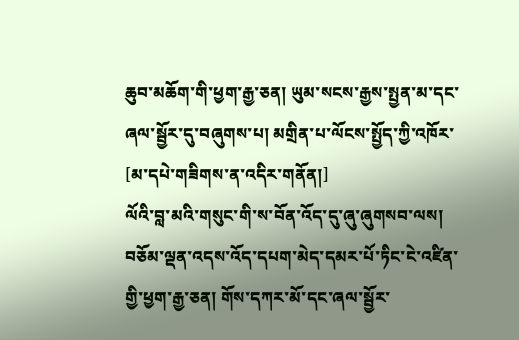ཆུབ་མཆོག་གི་ཕྱག་རྒྱ་ཅན། ཡུམ་སངས་རྒྱས་སྤྱན་མ་དང་ཞལ་སྦྱོར་དུ་བཞུགས་པ། མགྲིན་པ་ལོངས་སྤྱོད་ཀྱི་འཁོར་
[མ་དཔེ་གཟིགས་ན་འདིར་གནོན།]
ལོའི་བླ་མའི་གསུང་གི་ས་བོན་འོད་དུ་ཞུ་ཞུགསབ་ལས། བཅོམ་ལྡན་འདས་འོད་དཔག་མེད་དམར་པོ་ཏིང་ངེ་འཛིན་གྱི་ཕྱག་རྒྱ་ཅན། གོས་དཀར་མོ་དང་ཞལ་སྦྱོར་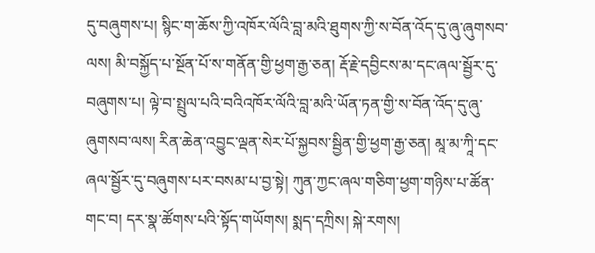དུ་བཞུགས་པ། སྙིང་ག་ཆོས་ཀྱི་འཁོར་ལོའི་བླ་མའི་ཐུགས་ཀྱི་ས་བོན་འོད་དུ་ཞུ་ཞུགསབ་ལས། མི་བསྐྱོད་པ་སྔོན་པོ་ས་གནོན་གྱི་ཕྱག་རྒྱ་ཅན། རྡོ་རྗེ་དབྱིངས་མ་དང་ཞལ་སྦྱོར་དུ་བཞུགས་པ། ལྟེ་བ་སྤྲུལ་པའི་བའིའཁོར་ལོའི་བླ་མའི་ཡོན་ཏན་གྱི་ས་བོན་འོད་དུ་ཞུ་ཞུགསབ་ལས། རིན་ཆེན་འབྱུང་ལྡན་སེར་པོ་སྐྱབས་སྦྱིན་གྱི་ཕྱག་རྒྱ་ཅན། མཱ་མ་ཀཱི་དང་ཞལ་སྦྱོར་དུ་བཞུགས་པར་བསམ་པ་བྱ་སྟེ། ཀུན་ཀྱང་ཞལ་གཅིག་ཕྱག་གཉིས་པ་ཚོན་གང་བ། དར་སྣ་ཚོགས་པའི་སྟོད་གཡོགས། སྨད་དཀྲིས། སྐེ་རགས།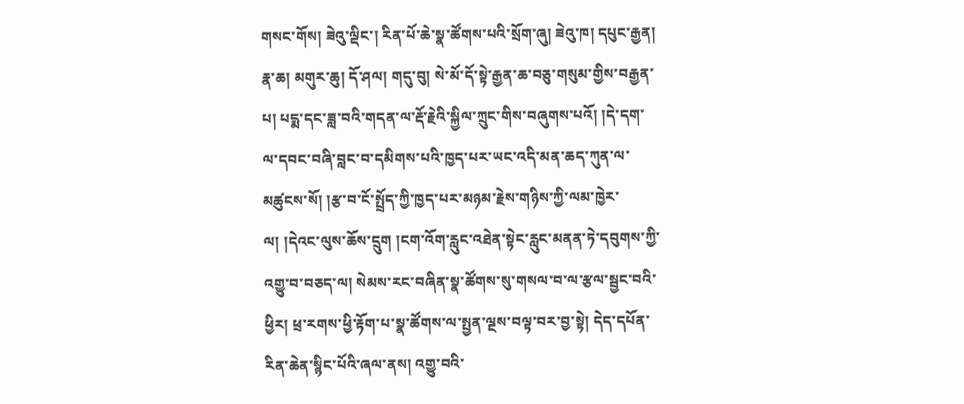གསང་གོས། ཟེའུ་ལྡིང་། རིན་པོ་ཆེ་སྣ་ཚོགས་པའི་སྲོག་ཞུ། ཟེའུ་ཁ། དཔུང་རྒྱན། རྣ་ཆ། མགུར་ཆུ། དོ་ཤལ། གདུ་བུ། སེ་མོ་དོ་སྟེ་རྒྱན་ཆ་བཅུ་གསུམ་གྱིས་བརྒྱན་པ། པདྨ་དང་ཟླ་བའི་གདན་ལ་རྡོ་རྗེའི་སྐྱིལ་ཀྲུང་གིས་བཞུགས་པའོ། །དེ་དག་ལ་དབང་བཞི་བླང་བ་དམིགས་པའི་ཁྱད་པར་ཡང་འདི་མན་ཆད་ཀུན་ལ་མཚུངས་སོ། །རྩ་བ་ངོ་སྤྲོད་ཀྱི་ཁྱད་པར་མཉམ་རྗེས་གཉིས་ཀྱི་ལམ་ཁྱེར་ལ། །དེའང་ལུས་ཆོས་དྲུག །ངག་འོག་རླུང་འཐེན་སྟེང་རླུང་མནན་ཏེ་དབུགས་ཀྱི་འགྱུ་བ་བཅད་ལ། སེམས་རང་བཞིན་སྣ་ཚོགས་སུ་གསལ་བ་ལ་རྩལ་སྦྱང་བའི་ཕྱིར། ཕྲ་རགས་ཕྱི་རྟོག་པ་སྣ་ཚོགས་ལ་སྤྱན་ལྔས་བལྟ་བར་བྱ་སྟེ། དེད་དཔོན་རིན་ཆེན་སྙིང་པོའི་ཞལ་ནས། འགྱུ་བའི་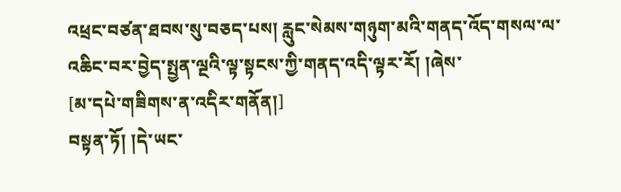འཕྲང་བཙན་ཐབས་སུ་བཅད་པས། རླུང་སེམས་གཉུག་མའི་གནད་འོད་གསལ་ལ་འཆིང་བར་བྱེད་སྤྱན་ལྔའི་ལྟ་སྟངས་ཀྱི་གནད་འདི་ལྟར་རོ། །ཞེས་
[མ་དཔེ་གཟིགས་ན་འདིར་གནོན།]
བསྟན་ཏོ། །དེ་ཡང་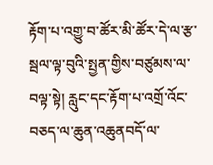རྟོག་པ་འགྱུ་བ་ཚོར་མི་ཚོར་དེ་ལ་རྩ་སྦལ་ལྟ་བུའི་སྤྱན་གྱིས་བཙུམས་ལ་བལྟ་སྟེ། རླུང་དང་རྟོག་པ་འགྲོ་འོང་བཅད་ལ་ཆུན་འཆུནབདོ་ལ་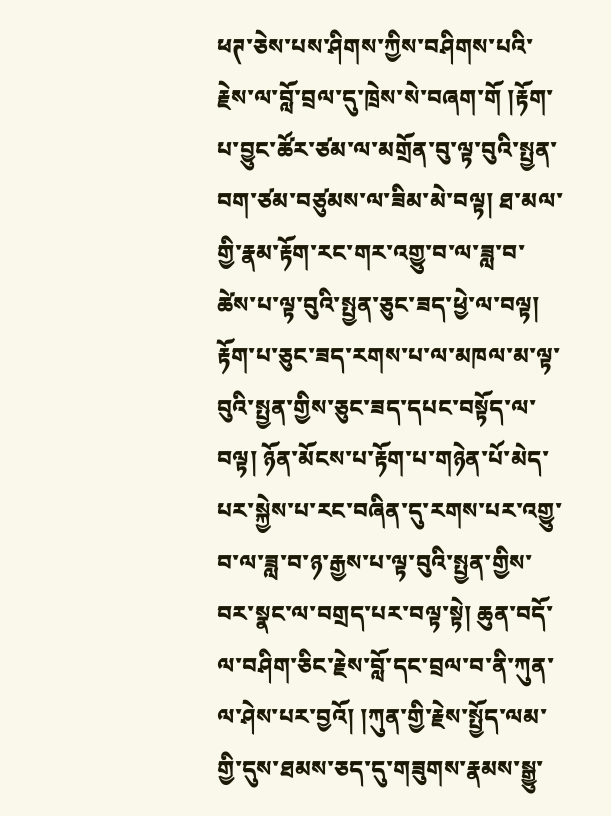ཕཊ་ཅེས་པས་ཤིགས་ཀྱིས་བཤིགས་པའི་རྗེས་ལ་བློ་བྲལ་དུ་ཁྲེས་སེ་བཞག་གོ །རྟོག་པ་བྱུང་ཚོར་ཙམ་ལ་མགྲོན་བུ་ལྟ་བུའི་སྤྱན་བག་ཙམ་བཙུམས་ལ་ཟིམ་མེ་བལྟ། ཐ་མལ་གྱི་རྣམ་རྟོག་རང་གར་འགྱུ་བ་ལ་ཟླ་བ་ཚེས་པ་ལྟ་བུའི་སྤྱན་ཅུང་ཟད་ཕྱེ་ལ་བལྟ། རྟོག་པ་ཅུང་ཟད་རགས་པ་ལ་མཁལ་མ་ལྟ་བུའི་སྤྱན་གྱིས་ཅུང་ཟད་དཔང་བསྟོད་ལ་བལྟ། ཉོན་མོངས་པ་རྟོག་པ་གཉེན་པོ་མེད་པར་སྐྱེས་པ་རང་བཞིན་དུ་རགས་པར་འགྱུ་བ་ལ་ཟླ་བ་ཉ་རྒྱས་པ་ལྟ་བུའི་སྤྱན་གྱིས་བར་སྣང་ལ་བགྲད་པར་བལྟ་སྟེ། ཆུན་བདོ་ལ་བཤིག་ཅིང་རྗེས་བློ་དང་བྲལ་བ་ནི་ཀུན་ལ་ཤེས་པར་བྱའོ། །ཀུན་གྱི་རྗེས་སྤྱོད་ལམ་གྱི་དུས་ཐམས་ཅད་དུ་གཟུགས་རྣམས་སྒྱུ་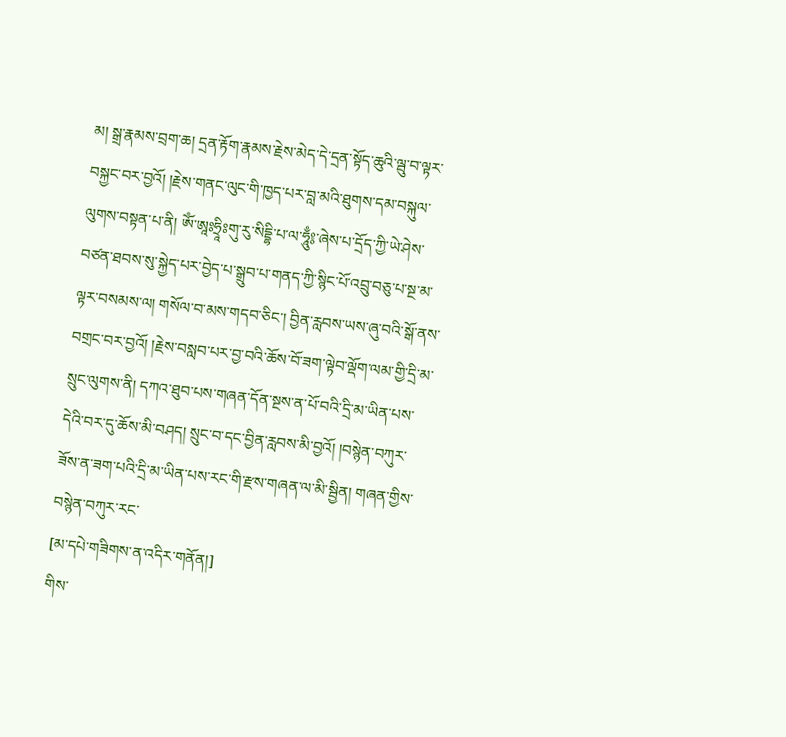མ། སྒྲ་རྣམས་བྲག་ཆ། དྲན་རྟོག་རྣམས་རྗེས་མེད་དེ་དྲན་སྟོད་ཆུའི་ལྦུ་བ་ལྟར་བསྐྱང་བར་བྱའོ། །རྗེས་གནང་ལུང་གི་ཁྱད་པར་བླ་མའི་ཐུགས་དམ་བསྐུལ་ལུགས་བསྟན་པ་ནི། ༀ་ཨཱཿཧྲཱིཿགུ་རུ་སིདྡྷི་པ་ལ་ཧཱུྃ༔་ཞེས་པ་དྲོད་ཀྱི་ཡེ་ཤེས་བཙན་ཐབས་སུ་སྐྱེད་པར་བྱེད་པ་སྒྲུབ་པ་གནད་ཀྱི་སྙིང་པོ་འབྲུ་བཅུ་པ་སྔ་མ་ལྟར་བསམས་ལ། གསོལ་བ་མས་གདབ་ཅིང་། བྱིན་རླབས་ཡས་ཞུ་བའི་སྒོ་ནས་བགྲང་བར་བྱའོ། །རྗེས་བསླབ་པར་བྱ་བའི་ཆོས་བོ་ཟག་ལྟེབ་ལྡོག་ལམ་གྱི་དྲི་མ་སྲུང་ལུགས་ནི། དཀའ་ཐུབ་པས་གཞན་དོན་སྔས་ན་པོ་བའི་དྲི་མ་ཡིན་པས་དེའི་བར་དུ་ཆོས་མི་བཤད། སྲུང་བ་དང་བྱིན་རླབས་མི་བྱའོ། །བསྙེན་བཀུར་ཟོས་ན་ཟག་པའི་དྲི་མ་ཡིན་པས་རང་གི་རྫས་གཞན་ལ་མི་སྦྱིན། གཞན་གྱིས་བསྙེན་བཀུར་རང་
[མ་དཔེ་གཟིགས་ན་འདིར་གནོན།]
གིས་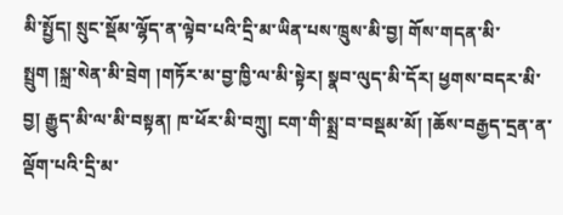མི་སྤྱོད། སྲུང་སྡོམ་ལྷོད་ན་ལྟེབ་པའི་དྲི་མ་ཡིན་པས་ཁྲུས་མི་བྱ། གོས་གདན་མི་སྤྲུག །སྐྲ་སེན་མི་བྲེག །གཏོར་མ་བྱ་ཁྱི་ལ་མི་སྟེར། སྣབ་ལུད་མི་དོར། ཕྱགས་བདར་མི་བྱ། རྒྱུད་མི་ལ་མི་བསྟན། ཁ་ཕོར་མི་བཀྲུ། ངག་གི་སྨྲ་བ་བསྡམ་མོ། །ཆོས་བརྒྱད་དྲན་ན་ལྡོག་པའི་དྲི་མ་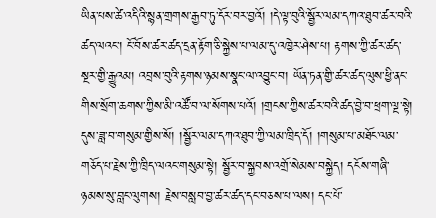ཡིན་པས་ཚེ་འདིའི་སྙན་གྲགས་རྒྱབ་ཏུ་དོར་བར་བྱའོ། །དེ་ལྟ་བུའི་སྦྱོར་ལམ་དཀའ་ཐུབ་ཚར་བའི་ཚད་ལའང་། ངོ་བོས་ཚར་ཚད་དྲན་རྟོག་ཅི་སྐྱེས་པ་ལམ་དུ་འཁྱེར་ཤེས་པ། རྟགས་ཀྱི་ཚར་ཚད་སྔར་གྱི་རྒྱུའམ། འབྲས་བུའི་རྟགས་ཉམས་སྣང་ལ་འབྱུང་བ། ཡོན་ཏན་གྱི་ཚར་ཚད་ལུས་ཕྱི་ནང་གིས་སྲོག་ཆགས་ཀྱིས་མི་འཚོ་བ་ལ་སོགས་པའོ། །གྲངས་ཀྱིས་ཚར་བའི་ཚད་བྱེ་བ་ཕྲག་ལྔ་སྟེ། དུས་ཟླ་བ་གསུམ་གྱིས་སོ། །སྦྱོར་ལམ་དཀའ་ཐུབ་ཀྱི་ལམ་ཁྲིད་དོ། །གསུམ་པ་མཐོང་ལམ་གཅོད་པ་རྗེས་ཀྱི་ཁྲིད་ལའང་གསུམ་སྟེ། སྦྱོར་བ་སྐྱབས་འགྲོ་སེམས་བསྐྱེད། དངོས་གཞི་ཉམས་སུ་བླང་ལུགས། རྗེས་བསླབ་བྱ་ཚར་ཚད་དང་བཅས་པ་ལས། དང་པོ་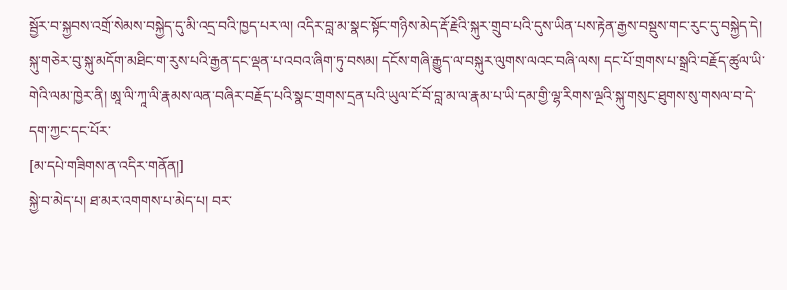སྦྱོར་བ་སྐྱབས་འགྲོ་སེམས་བསྐྱེད་དུ་མི་འདྲ་བའི་ཁྱད་པར་ལ། འདིར་བླ་མ་སྣང་སྟོང་གཉིས་མེད་རྡོ་རྗེའི་སྐུར་གྲུབ་པའི་དུས་ཡིན་པས་རྟེན་རྒྱས་བསྡུས་གང་རུང་དུ་བསྐྱེད་དེ། སྐུ་གཅེར་བུ་སྐུ་མདོག་མཐིང་ག་རུས་པའི་རྒྱན་དང་ལྡན་པ་འབའ་ཞིག་ཏུ་བསམ། དངོས་གཞི་རྒྱུད་ལ་བསྐུར་ལུགས་ལའང་བཞི་ལས། དང་པོ་གྲགས་པ་སྒྲའི་བརྗོད་ཚུལ་ཡི་གེའི་ལམ་ཁྱེར་ནི། ཨཱ་ལི་ཀཱ་ལི་རྣམས་ལན་བཞིར་བརྗོད་པའི་སྣང་གྲགས་དྲན་པའི་ཡུལ་ངོ་བོ་བླ་མ་ལ་རྣམ་པ་ཡི་དམ་གྱི་ལྷ་རིགས་ལྔའི་སྐུ་གསུང་ཐུགས་སུ་གསལ་བ་དེ་དག་ཀྱང་དང་པོར་
[མ་དཔེ་གཟིགས་ན་འདིར་གནོན།]
སྐྱེ་བ་མེད་པ། ཐ་མར་འགགས་པ་མེད་པ། བར་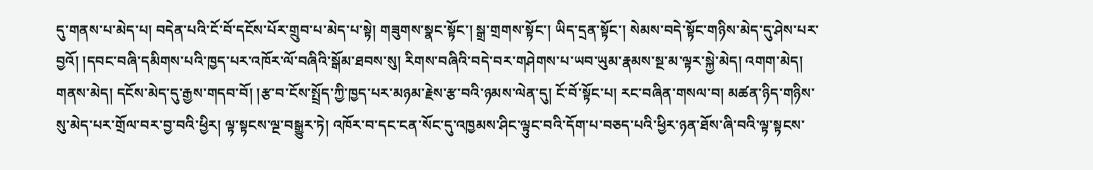དུ་གནས་པ་མེད་པ། བདེན་པའི་ངོ་བོ་དངོས་པོར་གྲུབ་པ་མེད་པ་སྟེ། གཟུགས་སྣང་སྟོང་། སྒྲ་གྲགས་སྟོང་། ཡིད་དྲན་སྟོང་། སེམས་བདེ་སྟོང་གཉིས་མེད་དུ་ཤེས་པར་བྱའོ། །དབང་བཞི་དམིགས་པའི་ཁྱད་པར་འཁོར་ལོ་བཞིའི་སྒོམ་ཐབས་སུ། རིགས་བཞིའི་བདེ་བར་གཤེགས་པ་ཡབ་ཡུམ་རྣམས་སྔ་མ་ལྟར་སྐྱེ་མེད། འགག་མེད། གནས་མེད། དངོས་མེད་དུ་རྒྱས་གདབ་བོ། །རྩ་བ་ངོས་སྤྲོད་ཀྱི་ཁྱད་པར་མཉམ་རྗེས་རྩ་བའི་ཉམས་ལེན་དུ། ངོ་བོ་སྟོང་པ། རང་བཞིན་གསལ་བ། མཚན་ཉིད་གཉིས་སུ་མེད་པར་གྲོལ་བར་བྱ་བའི་ཕྱིར། ལྟ་སྟངས་ལྔ་བསྒྱུར་ཏེ། འཁོར་བ་དང་ངན་སོང་དུ་འཁྱམས་ཤིང་ལྟུང་བའི་དོག་པ་བཅད་པའི་ཕྱིར་ཉན་ཐོས་ཞི་བའི་ལྟ་སྟངས་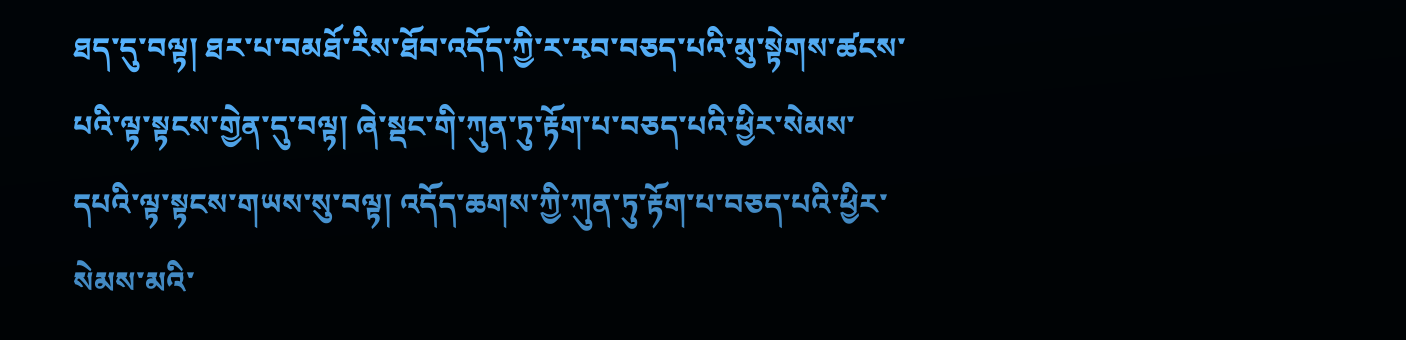ཐད་དུ་བལྟ། ཐར་པ་བམཐོ་རིས་ཐོབ་འདོད་ཀྱི་ར་རྭབ་བཅད་པའི་མུ་སྟེགས་ཚངས་པའི་ལྟ་སྟངས་གྱེན་དུ་བལྟ། ཞེ་སྡང་གི་ཀུན་ཏུ་རྟོག་པ་བཅད་པའི་ཕྱིར་སེམས་དཔའི་ལྟ་སྟངས་གཡས་སུ་བལྟ། འདོད་ཆགས་ཀྱི་ཀུན་ཏུ་རྟོག་པ་བཅད་པའི་ཕྱིར་སེམས་མའི་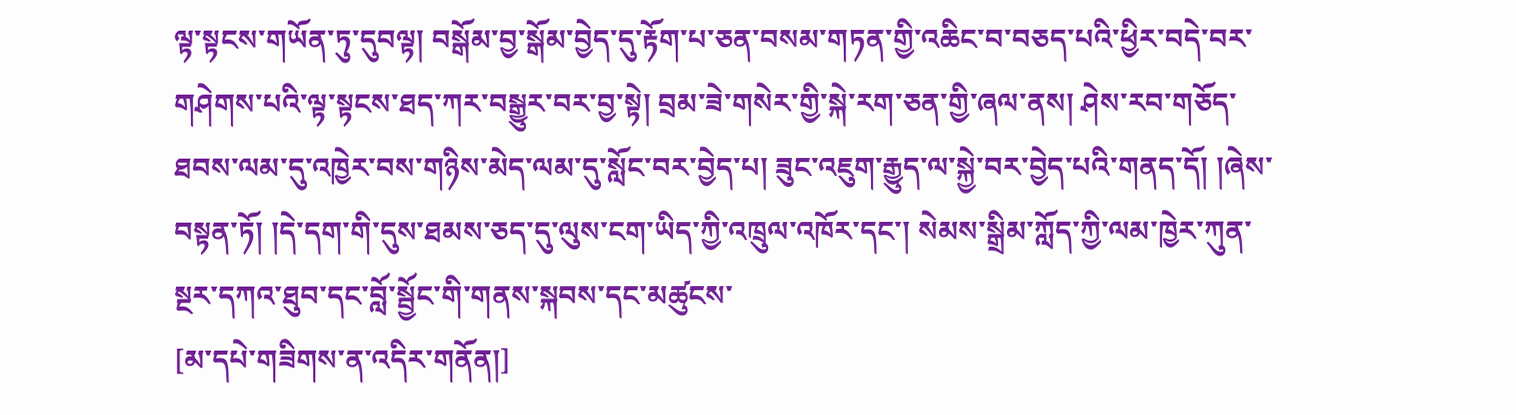ལྟ་སྟངས་གཡོན་ཏུ་དུབལྟ། བསྒོམ་བྱ་སྒོམ་བྱེད་དུ་རྟོག་པ་ཅན་བསམ་གཏན་གྱི་འཆིང་བ་བཅད་པའི་ཕྱིར་བདེ་བར་གཤེགས་པའི་ལྟ་སྟངས་ཐད་ཀར་བསྒྱུར་བར་བྱ་སྟེ། བྲམ་ཟེ་གསེར་གྱི་སྐེ་རག་ཅན་གྱི་ཞལ་ནས། ཤེས་རབ་གཅོད་ཐབས་ལམ་དུ་འཁྱེར་བས་གཉིས་མེད་ལམ་དུ་སློང་བར་བྱེད་པ། ཟུང་འཇུག་རྒྱུད་ལ་སྐྱེ་བར་བྱེད་པའི་གནད་དོ། །ཞེས་བསྟན་ཏོ། །དེ་དག་གི་དུས་ཐམས་ཅད་དུ་ལུས་ངག་ཡིད་ཀྱི་འཁྲུལ་འཁོར་དང་། སེམས་སྒྲིམ་ཀློད་ཀྱི་ལམ་ཁྱེར་ཀུན་སྔར་དཀའ་ཐུབ་དང་བློ་སྦྱོང་གི་གནས་སྐབས་དང་མཚུངས་
[མ་དཔེ་གཟིགས་ན་འདིར་གནོན།]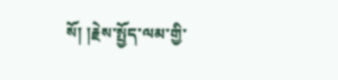སོ། །རྗེས་སྤྱོད་ལམ་གྱི་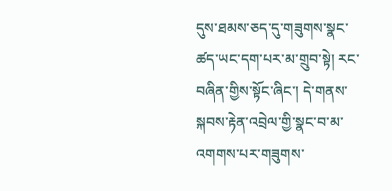དུས་ཐམས་ཅད་དུ་གཟུགས་སྣང་ཚད་ཡང་དག་པར་མ་གྲུབ་སྟེ། རང་བཞིན་གྱིས་སྟོང་ཞིང་། དེ་གནས་སྐབས་རྟེན་འབྲེལ་གྱི་སྣང་བ་མ་འགགས་པར་གཟུགས་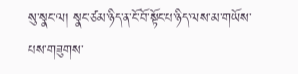སུ་སྣང་ལ། སྣང་ཙམ་ཉིད་ན་ངོ་བོ་སྟོང་པ་ཉིད་ལས་མ་གཡོས་པས་གཟུགས་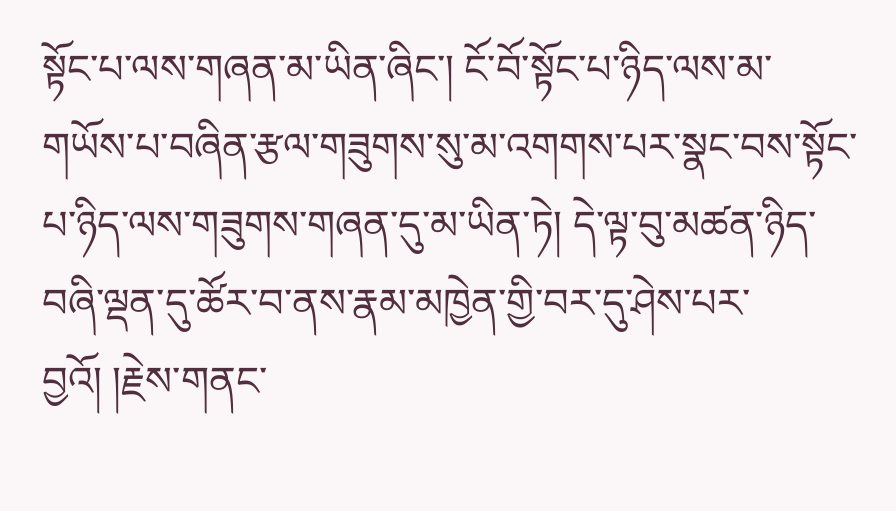སྟོང་པ་ལས་གཞན་མ་ཡིན་ཞིང་། ངོ་བོ་སྟོང་པ་ཉིད་ལས་མ་གཡོས་པ་བཞིན་རྩལ་གཟུགས་སུ་མ་འགགས་པར་སྣང་བས་སྟོང་པ་ཉིད་ལས་གཟུགས་གཞན་དུ་མ་ཡིན་ཏེ། དེ་ལྟ་བུ་མཚན་ཉིད་བཞི་ལྡན་དུ་ཚོར་བ་ནས་རྣམ་མཁྱེན་གྱི་བར་དུ་ཤེས་པར་བྱའོ། །རྗེས་གནང་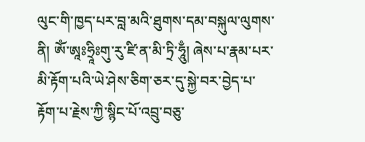ལུང་གི་ཁྱད་པར་བླ་མའི་ཐུགས་དམ་བསྐུལ་ལུགས་ནི། ༀ་ཨཱཿཧྲཱིཿགུ་རུ་ཛི་ན་མི་ཏྲི་ཧཱུྃ། ཞེས་པ་རྣམ་པར་མི་རྟོག་པའི་ཡེ་ཤེས་ཅིག་ཅར་དུ་སྐྱེ་བར་བྱེད་པ་རྟོག་པ་རྗེས་ཀྱི་སྙིང་པོ་འབྲུ་བཅུ་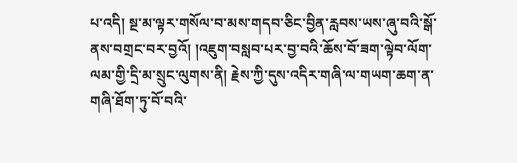པ་འདི། སྔ་མ་ལྟར་གསོལ་བ་མས་གདབ་ཅིང་བྱིན་རླབས་ཡས་ཞུ་བའི་སྒོ་ནས་བགྲང་བར་བྱའོ། །འཇུག་བསླབ་པར་བྱ་བའི་ཆོས་བོ་ཟག་ལྟེབ་ལོག་ལམ་གྱི་དྲི་མ་སྲུང་ལུགས་ནི། རྗེས་ཀྱི་དུས་འདིར་གཞི་ལ་གཡག་ཆག་ན་གཞི་ཐོག་ཏུ་བོ་བའི་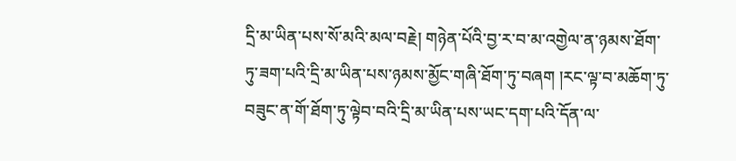དྲི་མ་ཡིན་པས་སོ་མའི་མལ་བརྗེ། གཉེན་པོའི་བྱ་ར་བ་མ་འགྱེལ་ན་ཉམས་ཐོག་ཏུ་ཟག་པའི་དྲི་མ་ཡིན་པས་ཉམས་མྱོང་གཞི་ཐོག་ཏུ་བཞག །རང་ལྟ་བ་མཆོག་ཏུ་བཟུང་ན་གོ་ཐོག་ཏུ་ལྟེབ་བའི་དྲི་མ་ཡིན་པས་ཡང་དག་པའི་དོན་ལ་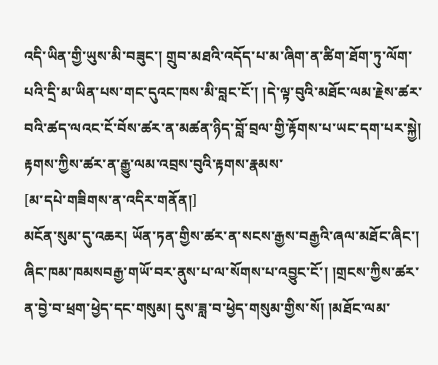འདི་ཡིན་གྱི་ཡུས་མི་བཟུང་། གྲུབ་མཐའི་འདོད་པ་མ་ཞིག་ན་ཚིག་ཐོག་ཏུ་ལོག་པའི་དྲི་མ་ཡིན་པས་གང་དུའང་ཁས་མི་བླང་ངོ་། །དེ་ལྟ་བུའི་མཐོང་ལམ་རྗེས་ཚར་བའི་ཚད་ལའང་ངོ་བོས་ཚར་ན་མཚན་ཉིད་བློ་བྲལ་གྱི་རྟོགས་པ་ཡང་དག་པར་སྐྱེ། རྟགས་ཀྱིས་ཚར་ན་རྒྱུ་ལམ་འབྲས་བུའི་རྟགས་རྣམས་
[མ་དཔེ་གཟིགས་ན་འདིར་གནོན།]
མངོན་སུམ་དུ་འཆར། ཡོན་ཏན་གྱིས་ཚར་ན་སངས་རྒྱས་བརྒྱའི་ཞལ་མཐོང་ཞིང་། ཞིང་ཁམ་ཁམསབརྒྱ་གཡོ་བར་ནུས་པ་ལ་སོགས་པ་འབྱུང་ངོ་། །གྲངས་ཀྱིས་ཚར་ན་བྱེ་བ་ཕྲག་ཕྱེད་དང་གསུམ། དུས་ཟླ་བ་ཕྱེད་གསུམ་གྱིས་སོ། །མཐོང་ལམ་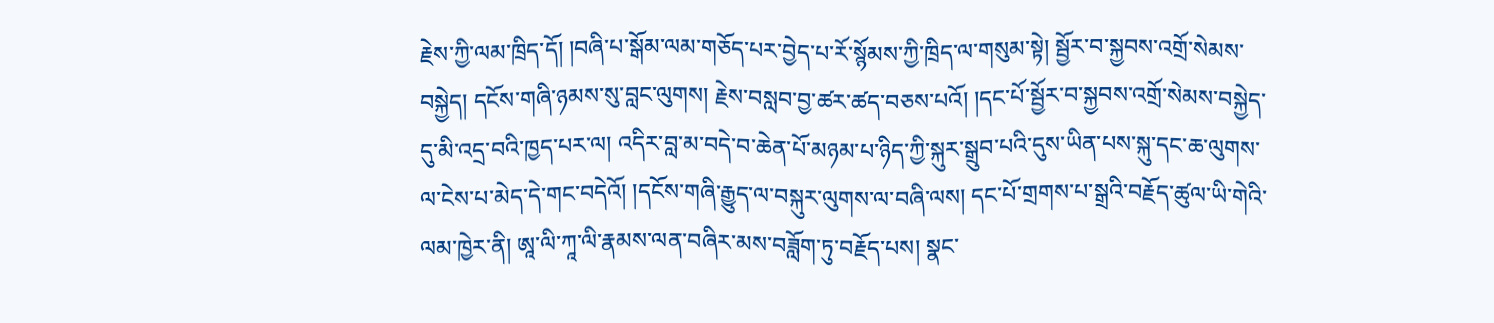རྗེས་ཀྱི་ལམ་ཁྲིད་དོ། །བཞི་པ་སྒོམ་ལམ་གཅོད་པར་བྱེད་པ་རོ་སྙོམས་ཀྱི་ཁྲིད་ལ་གསུམ་སྟེ། སྦྱོར་བ་སྐྱབས་འགྲོ་སེམས་བསྐྱེད། དངོས་གཞི་ཉམས་སུ་བླང་ལུགས། རྗེས་བསླབ་བྱ་ཚར་ཚད་བཅས་པའོ། །དང་པོ་སྦྱོར་བ་སྐྱབས་འགྲོ་སེམས་བསྐྱེད་དུ་མི་འདྲ་བའི་ཁྱད་པར་ལ། འདིར་བླ་མ་བདེ་བ་ཆེན་པོ་མཉམ་པ་ཉིད་ཀྱི་སྐུར་སྒྲུབ་པའི་དུས་ཡིན་པས་སྐུ་དང་ཆ་ལུགས་ལ་ངེས་པ་མེད་དེ་གང་བདེའོ། །དངོས་གཞི་རྒྱུད་ལ་བསྐུར་ལུགས་ལ་བཞི་ལས། དང་པོ་གྲགས་པ་སྒྲའི་བརྗོད་ཚུལ་ཡི་གེའི་ལམ་ཁྱེར་ནི། ཨཱ་ལི་ཀཱ་ལི་རྣམས་ལན་བཞིར་མས་བཟློག་ཏུ་བརྗོད་པས། སྣང་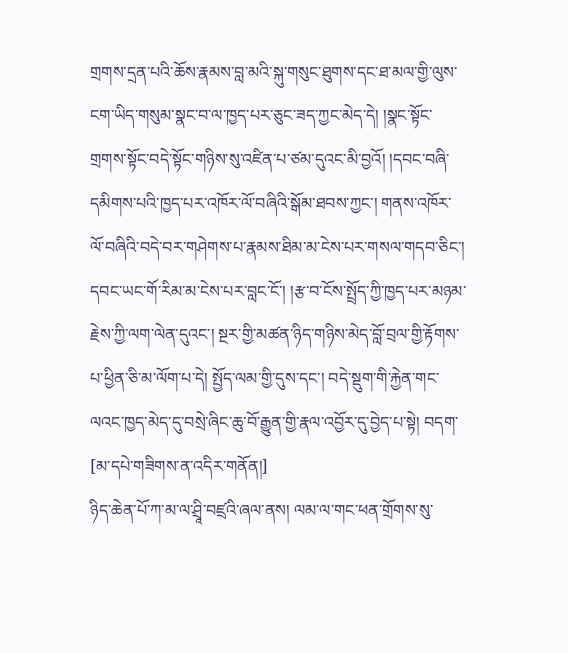གྲགས་དྲན་པའི་ཆོས་རྣམས་བླ་མའི་སྐུ་གསུང་ཐུགས་དང་ཐ་མལ་གྱི་ལུས་ངག་ཡིད་གསུམ་སྣང་བ་ལ་ཁྱད་པར་ཅུང་ཟད་ཀྱང་མེད་དེ། །སྣང་སྟོང་གྲགས་སྟོང་བདེ་སྟོང་གཉིས་སུ་འཛིན་པ་ཙམ་དུའང་མི་བྱའོ། །དབང་བཞི་དམིགས་པའི་ཁྱད་པར་འཁོར་ལོ་བཞིའི་སྒོམ་ཐབས་ཀྱང་། གནས་འཁོར་ལོ་བཞིའི་བདེ་བར་གཤེགས་པ་རྣམས་ཐིམ་མ་ངེས་པར་གསལ་གདབ་ཅིང་། དབང་ཡང་གོ་རིམ་མ་ངེས་པར་བླང་ངོ་། །རྩ་བ་ངོས་སྤྲོད་ཀྱི་ཁྱད་པར་མཉམ་རྗེས་ཀྱི་ལག་ལེན་དུའང་། སྔར་གྱི་མཚན་ཉིད་གཉིས་མེད་བློ་བྲལ་གྱི་རྟོགས་པ་ཕྱིན་ཅི་མ་ལོག་པ་དེ། སྤྱོད་ལམ་གྱི་དུས་དང་། བདེ་སྡུག་གི་རྐྱེན་གང་ལའང་ཁྱད་མེད་དུ་བསྲེ་ཞིང་ཆུ་བོ་རྒྱུན་གྱི་རྣལ་འབྱོར་དུ་བྱེད་པ་སྟེ། བདག་
[མ་དཔེ་གཟིགས་ན་འདིར་གནོན།]
ཉིད་ཆེན་པོ་ཀ་མ་ལ་ཤྲཱི་བཛྲའི་ཞལ་ནས། ལམ་ལ་གང་ཕན་གྲོགས་སུ་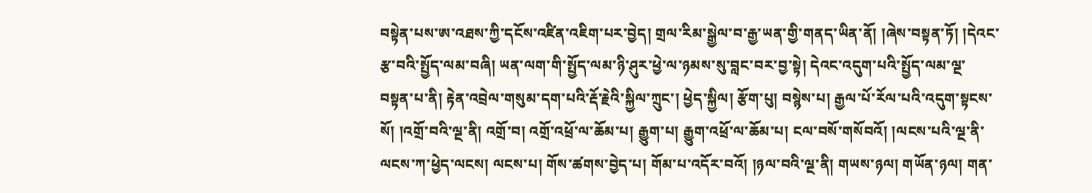བསྟེན་པས་ཨ་འཐས་ཀྱི་དངོས་འཛིན་འཇིག་པར་བྱེད། གྲལ་རིམ་སྒྱེལ་བ་རྒྱ་ཡན་གྱི་གནད་ཡིན་ནོ། །ཞེས་བསྟན་ཏོ། །དེའང་རྩ་བའི་སྤྱོད་ལམ་བཞི། ཡན་ལག་གི་སྤྱོད་ལམ་ཉི་ཤུར་ཕྱེ་ལ་ཉམས་སུ་བླང་བར་བྱ་སྟེ། དེའང་འདུག་པའི་སྤྱོད་ལམ་ལྔ་བསྟན་པ་ནི། རྟེན་འབྲེལ་གསུམ་དག་པའི་རྡོ་རྗེའི་སྐྱིལ་ཀྲུང་། ཕྱེད་སྐྱིལ། རྩོག་པུ། བསྙེས་པ། རྒྱལ་པོ་རོལ་པའི་འདུག་སྟངས་སོ། །འགྲོ་བའི་ལྔ་ནི། འགྲོ་བ། འགྲོ་འཕྲོ་ལ་ཆོམ་པ། རྒྱུག་པ། རྒྱུག་འཕྲོ་ལ་ཆོམ་པ། ངལ་བསོ་གསོབའོ། །ལངས་པའི་ལྔ་ནི་ལངས་ཀ་ཕྱེད་ལངས། ལངས་པ། གོས་ཚགས་བྱེད་པ། གོམ་པ་འདོར་བའོ། །ཉལ་བའི་ལྔ་ནི། གཡས་ཉལ། གཡོན་ཉལ། གན་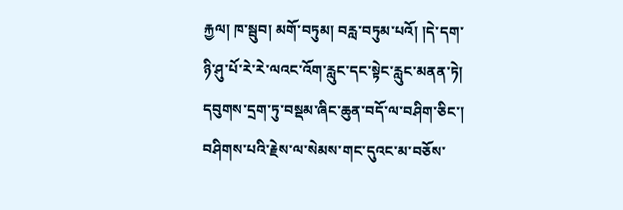རྐྱལ། ཁ་སྦུབ། མགོ་བཏུམ། བརླ་བཏུམ་པའོ། །དེ་དག་ཉི་ཤུ་པོ་རེ་རེ་ལའང་འོག་རླུང་དང་སྟེང་རླུང་མནན་ཏེ། དབུགས་དྲག་ཏུ་བསྡམ་ཞིང་ཆུན་བདོ་ལ་བཤིག་ཅིང་། བཤིགས་པའི་རྗེས་ལ་སེམས་གང་དུའང་མ་བཅོས་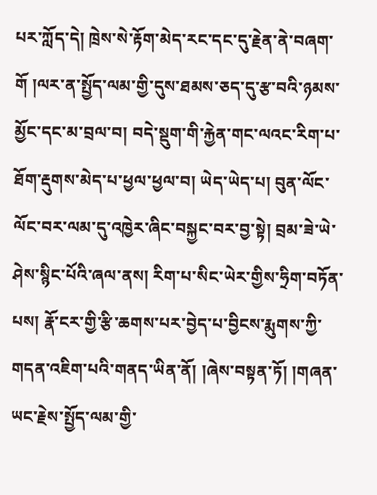པར་ཀློད་དེ། ཁྲེས་སེ་རྟོག་མེད་རང་དང་དུ་རྗེན་ནེ་བཞག་གོ །ལར་ན་སྤྱོད་ལམ་གྱི་དུས་ཐམས་ཅད་དུ་རྩ་བའི་ཉམས་མྱོང་དང་མ་བྲལ་བ། བདེ་སྡུག་གི་རྐྱེན་གང་ལའང་རིག་པ་ཐོག་རྡུགས་མེད་པ་ཕྱལ་ཕྱལ་བ། ཡེད་ཡེད་པ། བུན་ལོང་ལོང་བར་ལམ་དུ་འཁྱེར་ཞིང་བསྐྱང་བར་བྱ་སྟེ། བྲམ་ཟེ་ཡེ་ཤེས་སྙིང་པོའི་ཞལ་ནས། རིག་པ་སིང་ཡེར་གྱིས་ཧྲིག་བཏོན་པས། རྣོ་ངར་གྱི་རྩི་ཆགས་པར་བྱེད་པ་བྱིངས་རྨུགས་ཀྱི་གདན་འཇིག་པའི་གནད་ཡིན་ནོ། །ཞེས་བསྟན་ཏོ། །གཞན་ཡང་རྗེས་སྤྱོད་ལམ་གྱི་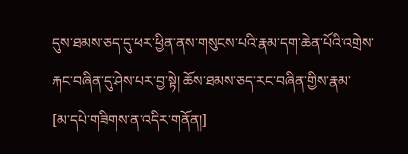དུས་ཐམས་ཅད་དུ་ཕར་ཕྱིན་ནས་གསུངས་པའི་རྣམ་དག་ཆེན་པོའི་འགྲེས་རྐང་བཞིན་དུ་ཤེས་པར་བྱ་སྟེ། ཆོས་ཐམས་ཅད་རང་བཞིན་གྱིས་རྣམ་
[མ་དཔེ་གཟིགས་ན་འདིར་གནོན།]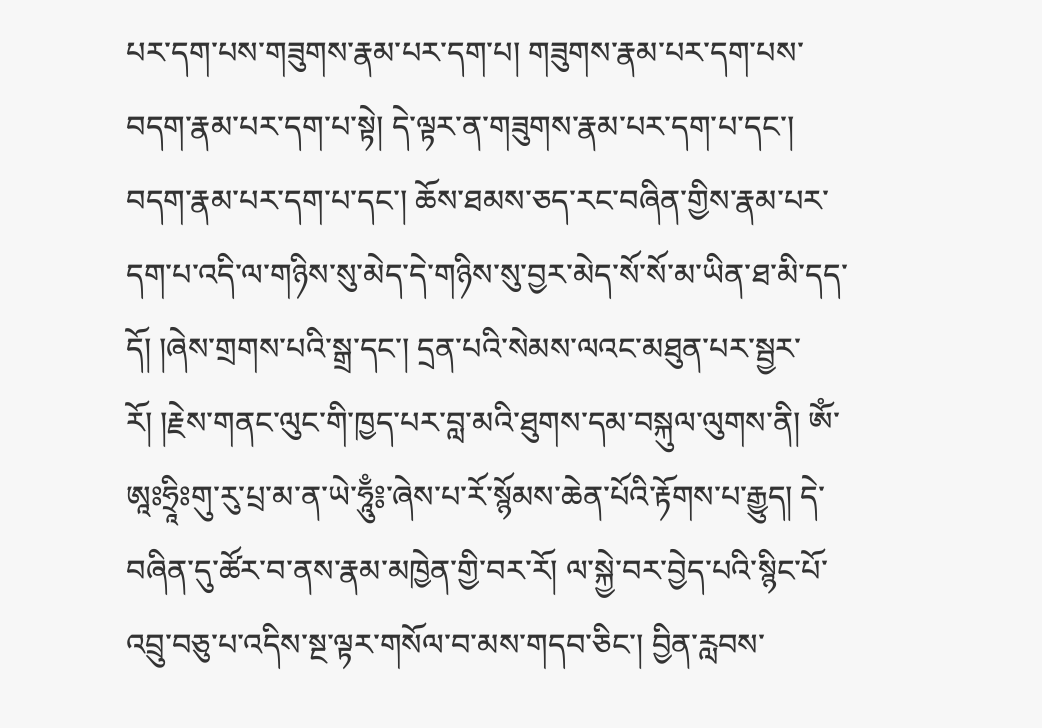པར་དག་པས་གཟུགས་རྣམ་པར་དག་པ། གཟུགས་རྣམ་པར་དག་པས་བདག་རྣམ་པར་དག་པ་སྟེ། དེ་ལྟར་ན་གཟུགས་རྣམ་པར་དག་པ་དང་། བདག་རྣམ་པར་དག་པ་དང་། ཆོས་ཐམས་ཅད་རང་བཞིན་གྱིས་རྣམ་པར་དག་པ་འདི་ལ་གཉིས་སུ་མེད་དེ་གཉིས་སུ་བྱར་མེད་སོ་སོ་མ་ཡིན་ཐ་མི་དད་དོ། །ཞེས་གྲགས་པའི་སྒྲ་དང་། དྲན་པའི་སེམས་ལའང་མཐུན་པར་སྦྱར་རོ། །རྗེས་གནང་ལུང་གི་ཁྱད་པར་བླ་མའི་ཐུགས་དམ་བསྐུལ་ལུགས་ནི། ༀ་ཨཱཿཧྲཱིཿགུ་རུ་པྲ་མ་ན་ཡེ་ཧཱུྃ༔་ཞེས་པ་རོ་སྙོམས་ཆེན་པོའི་རྟོགས་པ་རྒྱུད། དེ་བཞིན་དུ་ཚོར་བ་ནས་རྣམ་མཁྱེན་གྱི་བར་རོ། ལ་སྐྱེ་བར་བྱེད་པའི་སྙིང་པོ་འབྲུ་བཅུ་པ་འདིས་སྔ་ལྟར་གསོལ་བ་མས་གདབ་ཅིང་། བྱིན་རླབས་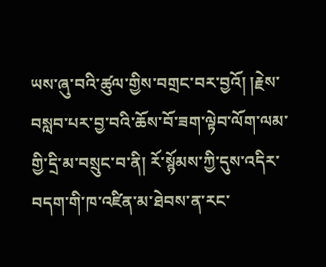ཡས་ཞུ་བའི་ཚུལ་གྱིས་བགྲང་བར་བྱའོ། །རྗེས་བསླབ་པར་བྱ་བའི་ཆོས་བོ་ཟག་ལྟེབ་ལོག་ལམ་གྱི་དྲི་མ་བསྲུང་བ་ནི། རོ་སྙོམས་ཀྱི་དུས་འདིར་བདག་གི་ཁ་འཛིན་མ་ཐེབས་ན་རང་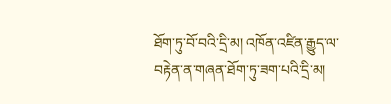ཐོག་ཏུ་བོ་བའི་དྲི་མ། འཁོན་འཛིན་རྒྱུད་ལ་བརྟེན་ན་གཞན་ཐོག་ཏུ་ཟག་པའི་དྲི་མ།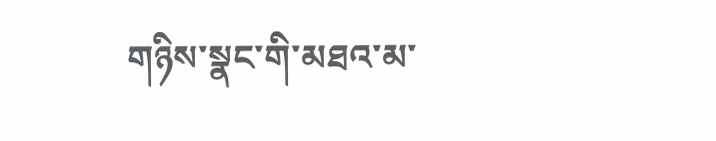གཉིས་སྣང་གི་མཐའ་མ་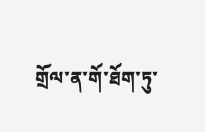གྲོལ་ན་གོ་ཐོག་ཏུ་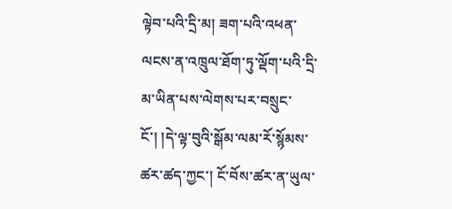ལྟེབ་པའི་དྲི་མ། ཟག་པའི་འཕན་ལངས་ན་འཁྲུལ་ཐོག་ཏུ་ལྡོག་པའི་དྲི་མ་ཡིན་པས་ལེགས་པར་བསྲུང་ངོ་། །དེ་ལྟ་བུའི་སྒོམ་ལམ་རོ་སྙོམས་ཚར་ཚད་ཀྱང་། ངོ་བོས་ཚར་ན་ཡུལ་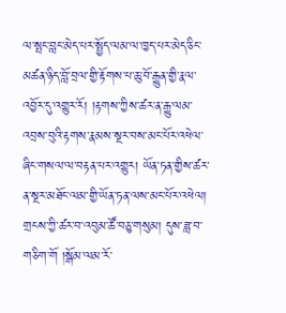ལ་སྤང་བླང་མེད་པར་སྤྱོད་ལམ་ལ་ཁྱད་པར་མེད་ཅིང་མཚན་ཉིད་བློ་བྲལ་གྱི་རྟོགས་པ་ཆུ་བོ་རྒྱུན་གྱི་རྣལ་འབྱོར་དུ་འགྱུར་རོ། །རྟགས་ཀྱིས་ཚར་ན་རྒྱུ་ལམ་འབྲས་བུའི་རྟགས་རྣམས་སྔར་བས་མང་པོར་འཕེལ་ཞིང་གསལ་ལ་བརྟན་པར་འགྱུར། ཡོན་ཏན་གྱིས་ཚར་ན་སྔར་མཐོང་ལམ་གྱི་ཡོན་ཏན་ལས་མང་པོར་འཕེལ། གྲངས་ཀྱི་ཚར་བ་འབུམ་ཚོ་བཅུ་གསུམ། དུས་ཟླ་བ་གཅིག་གོ །སྒོམ་ལམ་རོ་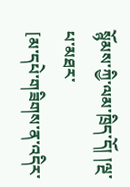སྙོམས་ཀྱི་ལམ་ཁྲིད་དོ། །ལྔ་པ་མཐར་
[མ་དཔེ་གཟིགས་ན་འདིར་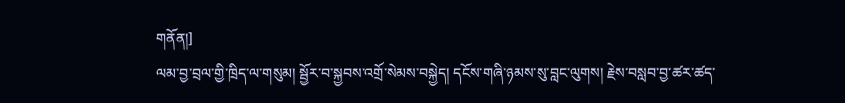གནོན།]
ལམ་བྱ་བྲལ་གྱི་ཁྲིད་ལ་གསུམ། སྦྱོར་བ་སྐྱབས་འགྲོ་སེམས་བསྐྱེད། དངོས་གཞི་ཉམས་སུ་བླང་ལུགས། རྗེས་བསླབ་བྱ་ཚར་ཚད་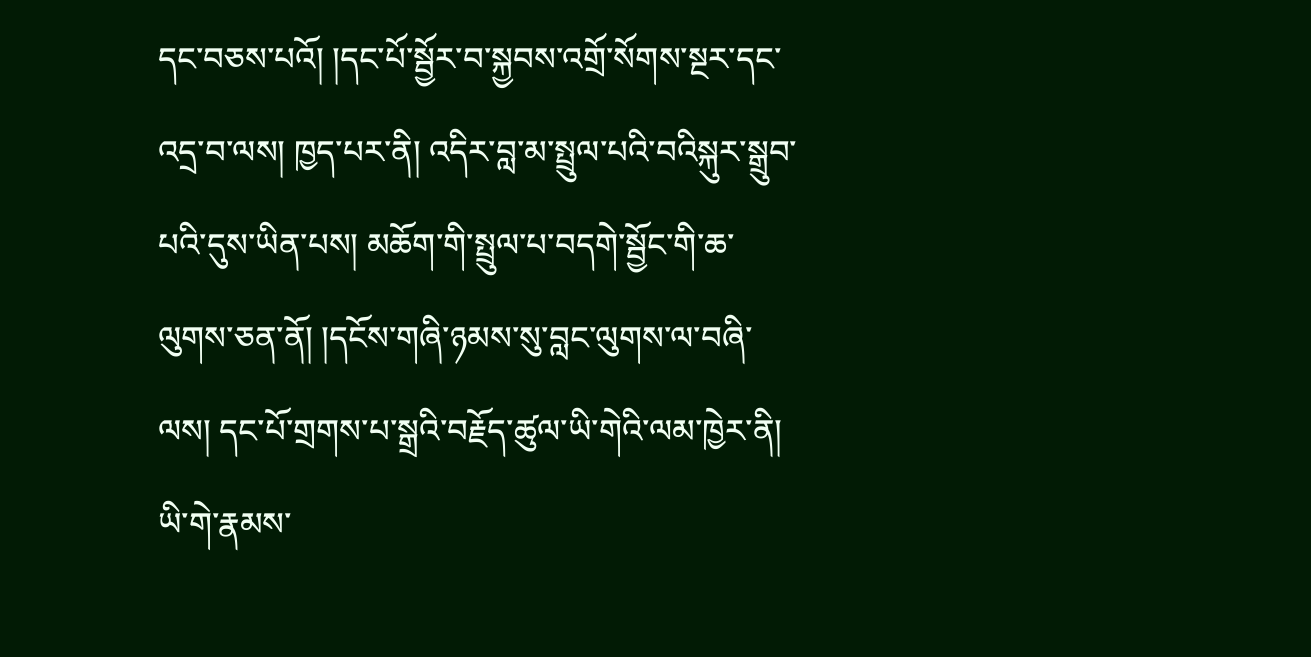དང་བཅས་པའོ། །དང་པོ་སྦྱོར་བ་སྐྱབས་འགྲོ་སོགས་སྔར་དང་འདྲ་བ་ལས། ཁྱད་པར་ནི། འདིར་བླ་མ་སྤྲུལ་པའི་བའིསྐུར་སྒྲུབ་པའི་དུས་ཡིན་པས། མཆོག་གི་སྤྲུལ་པ་བདགེ་སྦྱོང་གི་ཆ་ལུགས་ཅན་ནོ། །དངོས་གཞི་ཉམས་སུ་བླང་ལུགས་ལ་བཞི་ལས། དང་པོ་གྲགས་པ་སྒྲའི་བརྗོད་ཚུལ་ཡི་གེའི་ལམ་ཁྱེར་ནི། ཡི་གེ་རྣམས་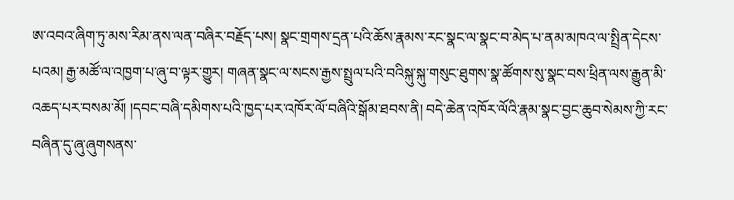ཨ་འབའ་ཞིག་ཏུ་མས་རིམ་ནས་ལན་བཞིར་བརྗོད་པས། སྣང་གྲགས་དྲན་པའི་ཆོས་རྣམས་རང་སྣང་ལ་སྣང་བ་མེད་པ་ནམ་མཁའ་ལ་སྤྲིན་དེངས་པའམ། རྒྱ་མཚོ་ལ་འཁྱག་པ་ཞུ་བ་ལྟར་གྱུར། གཞན་སྣང་ལ་སངས་རྒྱས་སྤྲུལ་པའི་བའིསྐུ་སྐུ་གསུང་ཐུགས་སྣ་ཚོགས་སུ་སྣང་བས་ཕྲིན་ལས་རྒྱུན་མི་འཆད་པར་བསམ་མོ། །དབང་བཞི་དམིགས་པའི་ཁྱད་པར་འཁོར་ལོ་བཞིའི་སྒོམ་ཐབས་ནི། བདེ་ཆེན་འཁོར་ལོའི་རྣམ་སྣང་བྱང་ཆུབ་སེམས་ཀྱི་རང་བཞིན་དུ་ཞུ་ཞུགསནས་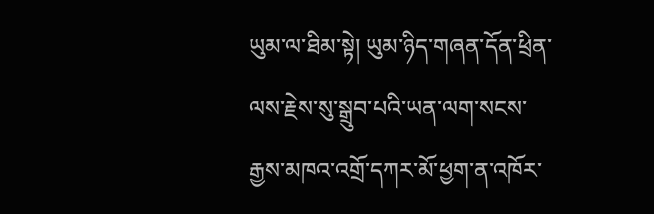ཡུམ་ལ་ཐིམ་སྟེ། ཡུམ་ཉིད་གཞན་དོན་ཕྲིན་ལས་རྗེས་སུ་སྒྲུབ་པའི་ཡན་ལག་སངས་རྒྱས་མཁའ་འགྲོ་དཀར་མོ་ཕྱག་ན་འཁོར་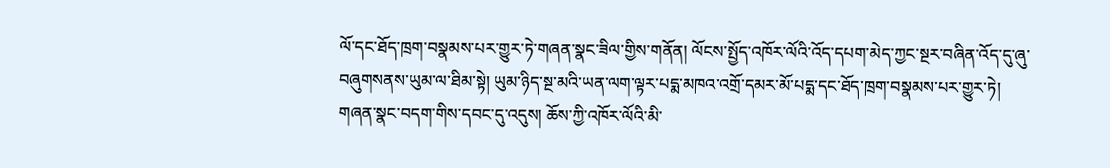ལོ་དང་ཐོད་ཁྲག་བསྣམས་པར་གྱུར་ཏེ་གཞན་སྣང་ཟིལ་གྱིས་གནོན། ལོངས་སྤྱོད་འཁོར་ལོའི་འོད་དཔག་མེད་ཀྱང་སྔར་བཞིན་འོད་དུ་ཞུ་བཞུགསནས་ཡུམ་ལ་ཐིམ་སྟེ། ཡུམ་ཉིད་སྔ་མའི་ཡན་ལག་ལྟར་པདྨ་མཁའ་འགྲོ་དམར་མོ་པདྨ་དང་ཐོད་ཁྲག་བསྣམས་པར་གྱུར་ཏེ། གཞན་སྣང་བདག་གིས་དབང་དུ་འདུས། ཆོས་ཀྱི་འཁོར་ལོའི་མི་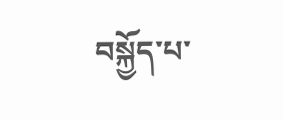བསྐྱོད་པ་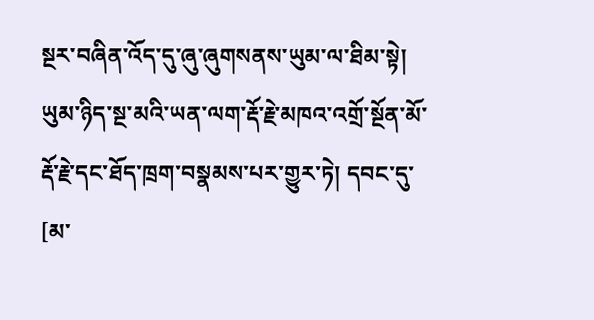སྔར་བཞིན་འོད་དུ་ཞུ་ཞུགསནས་ཡུམ་ལ་ཐིམ་སྟེ། ཡུམ་ཉིད་སྔ་མའི་ཡན་ལག་རྡོ་རྗེ་མཁའ་འགྲོ་སྔོན་མོ་རྡོ་རྗེ་དང་ཐོད་ཁྲག་བསྣམས་པར་གྱུར་ཏེ། དབང་དུ་
[མ་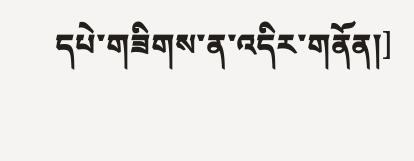དཔེ་གཟིགས་ན་འདིར་གནོན།]